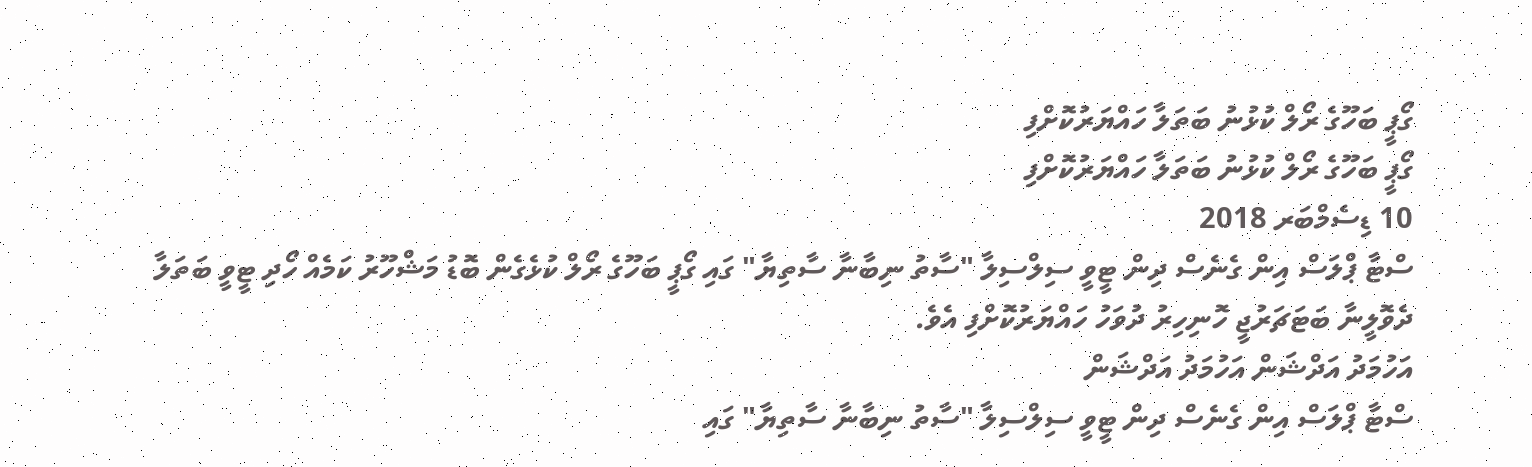ގޯޕީ ބަހޫގެ ރޯލް ކުޅުނު ބަތަލާ ހައްޔަރުކޮށްފި
ގޯޕީ ބަހޫގެ ރޯލް ކުޅުނު ބަތަލާ ހައްޔަރުކޮށްފި
10 ޑިސެމްބަރ 2018
ސްޓާ ޕްލަސް އިން ގެނެސް ދިން ޓީވީ ސިލްސިލާ "ސާތު ނިބާނާ ސާތިޔާ" ގައި ގޯޕީ ބަހޫގެ ރޯލް ކުޅެގެން ބޮޑު މަޝްހޫރު ކަމެއް ހޯދި ޓީވީ ބަތަލާ ދެވޮލީނާ ބަޓަޗަރުޖީ ހޮނިހިރު ދުވަހު ހައްޔަރުކޮށްފި އެވެ.
އަހުމަދު އަދްޝަން އަހުމަދު އަދްޝަން
ސްޓާ ޕްލަސް އިން ގެނެސް ދިން ޓީވީ ސިލްސިލާ "ސާތު ނިބާނާ ސާތިޔާ" ގައި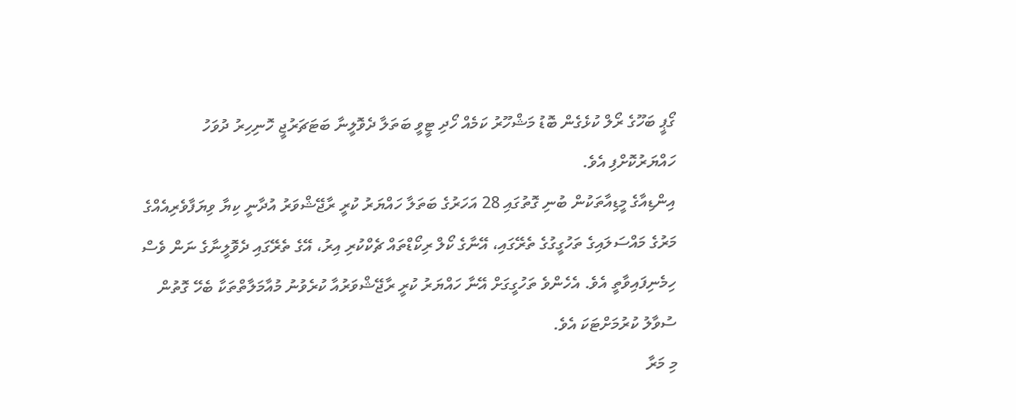ގޯޕީ ބަހޫގެ ރޯލް ކުޅެގެން ބޮޑު މަޝްހޫރު ކަމެއް ހޯދި ޓީވީ ބަތަލާ ދެވޮލީނާ ބަޓަޗަރުޖީ ހޮނިހިރު ދުވަހު ހައްޔަރުކޮށްފި އެވެ.
އިންޑިއާގެ މީޑިއާތަކުން ބުނި ގޮތުގައި 28 އަހަރުގެ ބަތަލާ ހައްޔަރު ކުރީ ރާޖޭޝްވަރު އުދާނީ ކިޔާ ވިޔަފާވެރިއެއްގެ މަރުގެ މައްސަލައިގެ ތަހުގީގުގެ ތެރޭގައި، އޭނާގެ ކޯލް ރިކޯޑްތައް ޗެކްކުރި އިރު، އޭގެ ތެރޭގައި ދެވޮލީނާގެ ނަން ވެސް ހިމެނިފައިވާތީ އެވެ. އެހެންވެ ތަހުގީގަށް އޭނާ ހައްޔަރު ކުރީ ރާޖޭޝްވަރުއާ ކުރެވުނު މުއާމަލާތްތަކާ ބެހޭ ގޮތުން ސުވާލު ކުރުމަށްޓަކަ އެވެ.
މި މަރާ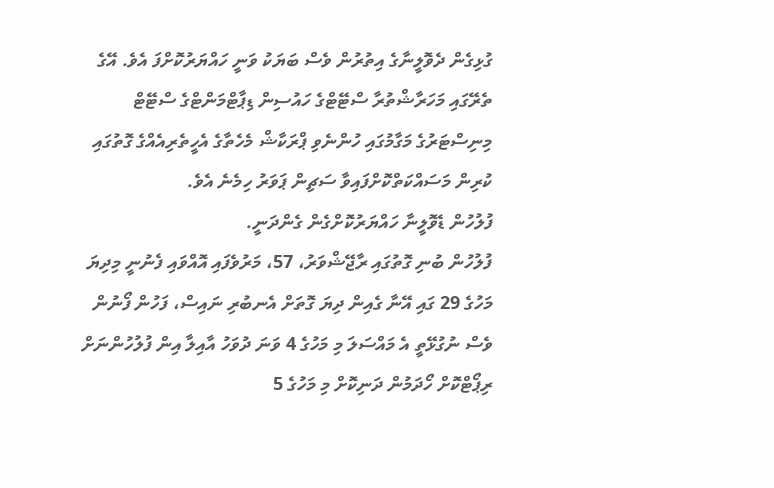ގުޅިގެން ދެވޮލީނާގެ އިތުރުން ވެސް ބަޔަކު ވަނީ ހައްޔަރުކޮށްފަ އެވެ. އޭގެ ތެރޭގައި މަހަރާޝްތުރާ ސްޓޭޓްގެ ހައުސިން ޑިޕާޓްމަންޓްގެ ސްޓޭޓް މިނިސްޓަރުގެ މަގާމުގައި ހުންނެވި ޕްރަކާޝް މެހެތާގެ އެހީތެރިއެއްގެ ގޮތުގައި ކުރިން މަސައްކަތްކޮށްފައިވާ ސަޗިން ޕަވަރު ހިމެނެ އެވެ.
ފުލުހުން ޑެވޮލީނާ ހައްޔަރުކޮށްގެން ގެންދަނީ.
ފުލުހުން ބުނި ގޮތުގައި ރާޖޭޝްވަރު، 57، މަރުވެފައި އޮއްވައި ފެނުނީ މިދިޔަ މަހުގެ 29 ގައި އޭނާ ގެއިން ދިޔަ ގޮތަށް އެނބުރި ނައިސް، ފަހުން ފޯނުން ވެސް ނުގުޅޭތީ އެ މައްސަލަ މި މަހުގެ 4 ވަނަ ދުވަހު އާއިލާ އިން ފުލުހުންނަށް ރިޕޯޓްކޮށް ހޯދަމުން ދަނިކޮށް މި މަހުގެ 5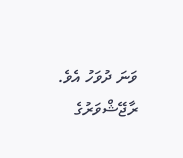ވަނަ ދުވަހު އެވެ.
ރާޖޭޝްވަރުގެ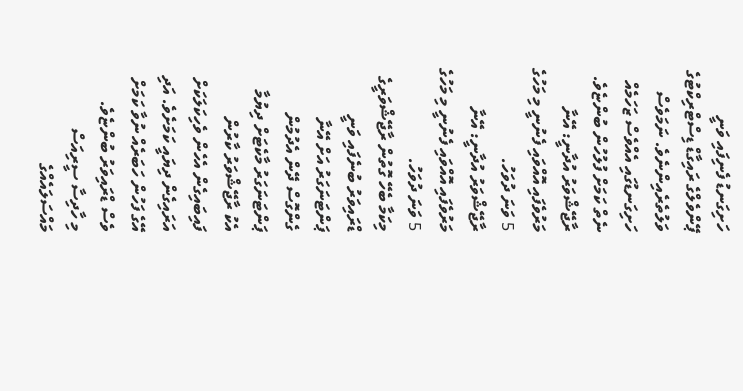ހަށިގަނޑު ފެނިފައި ވަނީ ޕޭންވެލްގެ ރައިގާޑް ޑިސްޓްރިކްޓުގެ ވަލުތެރެއިންނެވެ. ނަމަވެސް ހަށިގަނޑުގައި އެއްވެސް ޒަހަމެއް ނެތް ކަމަށް ފުލުހުން ބުންޏެވެ.
ރާޖޭޝްވަރު އުދާނީ: އޭނާ މަރުވެފައި އޮއްވައި ފެނުނީ މި މަހުގެ 5 ވަނަ ދުވަހު.
ރާޖޭޝްވަރު އުދާނީ: އޭނާ މަރުވެފައި އޮއްވައި ފެނުނީ މި މަހުގެ 5 ވަނަ ދުވަހު.
މިކަމާ ބެހޭ ގޮތުން ރާޖޭޝްވަރީގެ ޑްރައިވަރު ބުނެފައި ވަނީ ޕަންޓަނަގަރު އަށް އޭނާ ގެންގޮސް ދޭން އެދުމުން ޕަންޓަނަގަރު މާކެޓަށް ދިޔުމާ އެކު ރާޖޭޝްވަރު ކާރުން ފައިބައިގެން އެހެން ވެހިކަލަކަށް އަރައިގެން ދިޔައީ ކަމަށެވެ. އަދި އޭގެ ފަހުން ހަބަރެއް ނުވާ ކަމަށް ވެސް ޑްރައިވަރު ބުންޏެވެ.
މި ހާދިސާ ސީރިއަސް މައްސަލައެއްގެ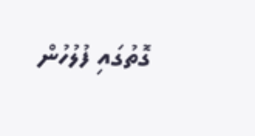ގޮތުގައި ފުލުހުން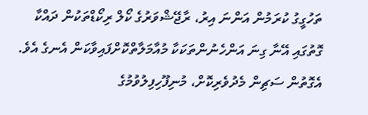ތަހުގީގު ކުރަމުން އަންނަ އިރު، ރާޖޭޝްވަރުގެ ކޯލް ރިކޯޑްތަކުން ދައްކާ ގޮތުގައި އޭނާ ގިނަ އަންހެނުންތަކަކާ މުއާމަލާތްކޮށްފައިވާކަން އެނގެ އެވެ.
އެގޮތުން ސަޗިން މެދުވެރިކޮށް، މުނިފޫހިފިލުވުމުގެ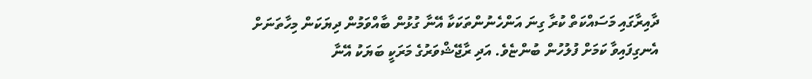ދާއިރާގައި މަސައްކަތް ކުރާ ގިނަ އަންހެނުންތަކަކާ އޭނާ ގުޅުން ބާއްވަމުން ދިޔަކަން މިހާތަނަށް އެނގިފައިވާ ކަމަށް ފުލުހުން ބުންޏެވެ. އަދި ރާޖޭޝްވަރުގެ މަރަކީ ބަޔަކު އޭނާ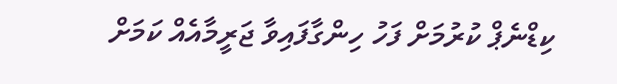ކިޑްނެޕް ކުރުމަށް ފަހު ހިންގާފައިވާ ޖަރީމާއެއް ކަމަށް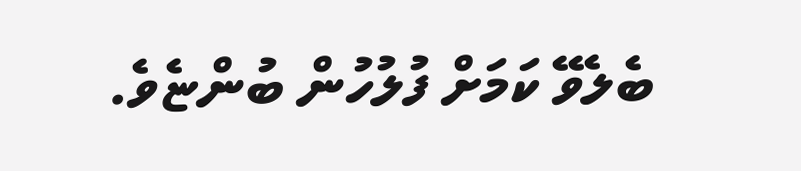ބެލެވޭ ކަމަށް ފުލުހުން ބުންޏެވެ.